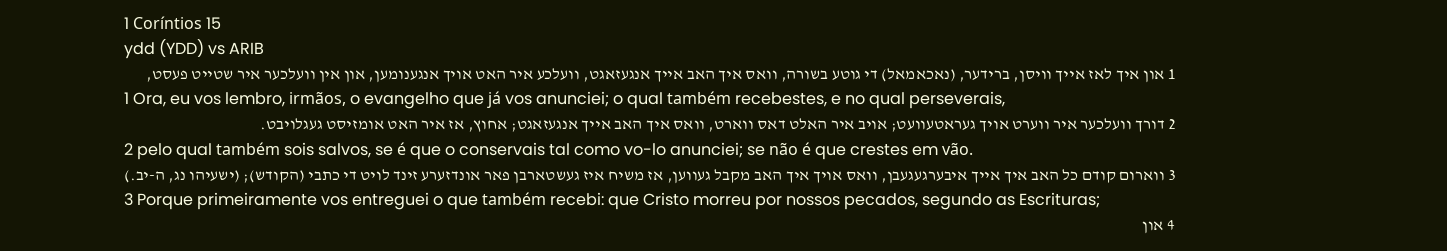1 Coríntios 15
ydd (YDD) vs ARIB
1 און איך לאז אייך וויסן, ברידער, (נאכאמאל) די גוטע בשורה, וואס איך האב אייך אנגעזאגט, וועלכע איר האט אויך אנגענומען, און אין וועלכער איר שטייט פעסט,
1 Ora, eu vos lembro, irmãos, o evangelho que já vos anunciei; o qual também recebestes, e no qual perseverais,
2 דורך וועלכער איר ווערט אויך געראטעוועט; אויב איר האלט דאס ווארט, וואס איך האב אייך אנגעזאגט; אחוץ, אז איר האט אומזיסט געגלויבט.
2 pelo qual também sois salvos, se é que o conservais tal como vo-lo anunciei; se não é que crestes em vão.
3 ווארום קודם כל האב איך אייך איבערגעגעבן, וואס אויך איך האב מקבל געווען, אז משיח איז געשטארבן פאר אונדזערע זינד לויט די כתבי (הקודש); (ישעיהו נג, ה-יב.)
3 Porque primeiramente vos entreguei o que também recebi: que Cristo morreu por nossos pecados, segundo as Escrituras;
4 און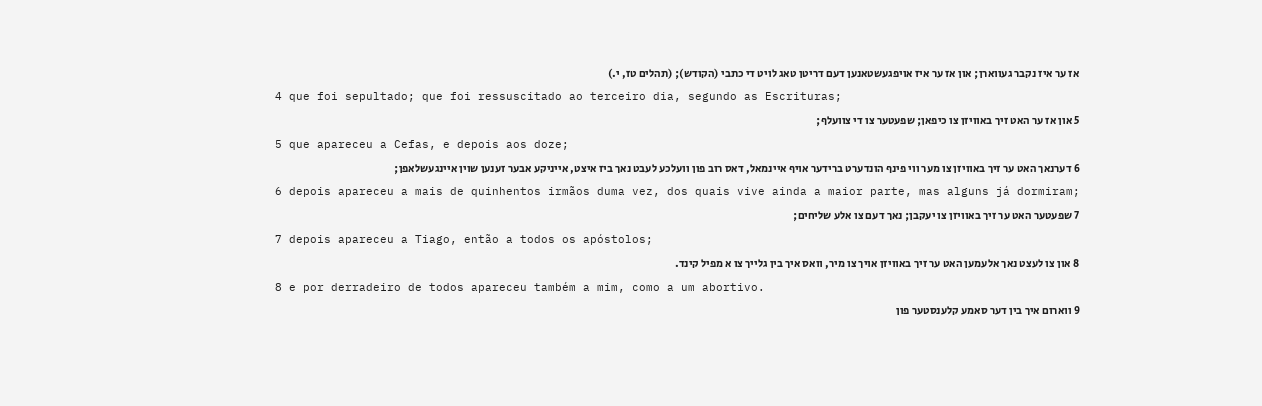אז ער איז נקבר געווארן; און אז ער איז אויפגעשטאנען דעם דריטן טאג לויט די כתבי (הקודש); (תהלים טז, י.)
4 que foi sepultado; que foi ressuscitado ao terceiro dia, segundo as Escrituras;
5 און אז ער האט זיך באוויזן צו כיפאן; שפעטער צו די צוועלף;
5 que apareceu a Cefas, e depois aos doze;
6 דערנאך האט ער זיך באוויזן צו מער ווי פינף הונדערט ברידער אויף איינמאל, דאס רוב פון וועלכע לעבט נאך ביז איצט, אייניקע אבער זענען שוין איינגעשלאפן;
6 depois apareceu a mais de quinhentos irmãos duma vez, dos quais vive ainda a maior parte, mas alguns já dormiram;
7 שפעטער האט ער זיך באוויזן צו יעקבן; נאך דעם צו אלע שליחים;
7 depois apareceu a Tiago, então a todos os apóstolos;
8 און צו לעצט נאך אלעמען האט ער זיך באוויזן אויך צו מיר, וואס איך בין גלייך צו א מפיל קינד.
8 e por derradeiro de todos apareceu também a mim, como a um abortivo.
9 ווארום איך בין דער סאמע קלענסטער פון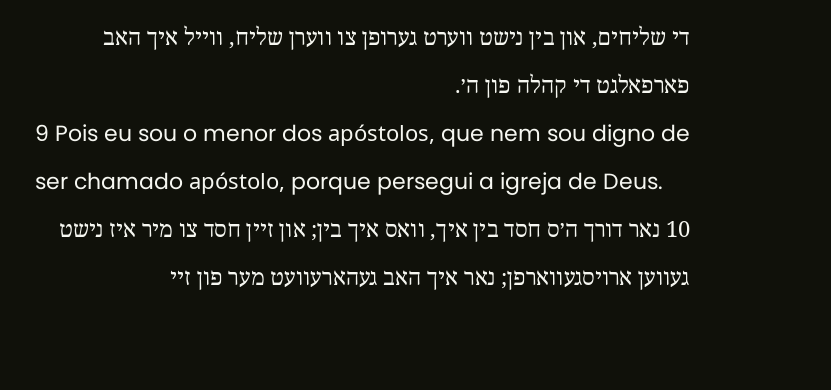די שליחים, און בין נישט ווערט גערופן צו ווערן שליח, ווייל איך האב פארפאלגט די קהלה פון ה׳.
9 Pois eu sou o menor dos apóstolos, que nem sou digno de ser chamado apóstolo, porque persegui a igreja de Deus.
10 נאר דורך ה׳ס חסד בין איך, וואס איך בין; און זיין חסד צו מיר איז נישט געווען ארויסגעווארפן; נאר איך האב געהארעוועט מער פון זיי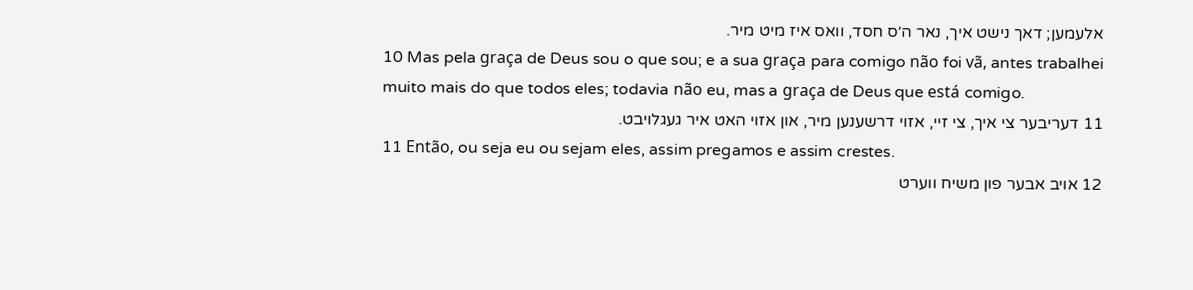אלעמען; דאך נישט איך, נאר ה׳ס חסד, וואס איז מיט מיר.
10 Mas pela graça de Deus sou o que sou; e a sua graça para comigo não foi vã, antes trabalhei muito mais do que todos eles; todavia não eu, mas a graça de Deus que está comigo.
11 דעריבער צי איך, צי זיי, אזוי דרשענען מיר, און אזוי האט איר געגלויבט.
11 Então, ou seja eu ou sejam eles, assim pregamos e assim crestes.
12 אויב אבער פון משיח ווערט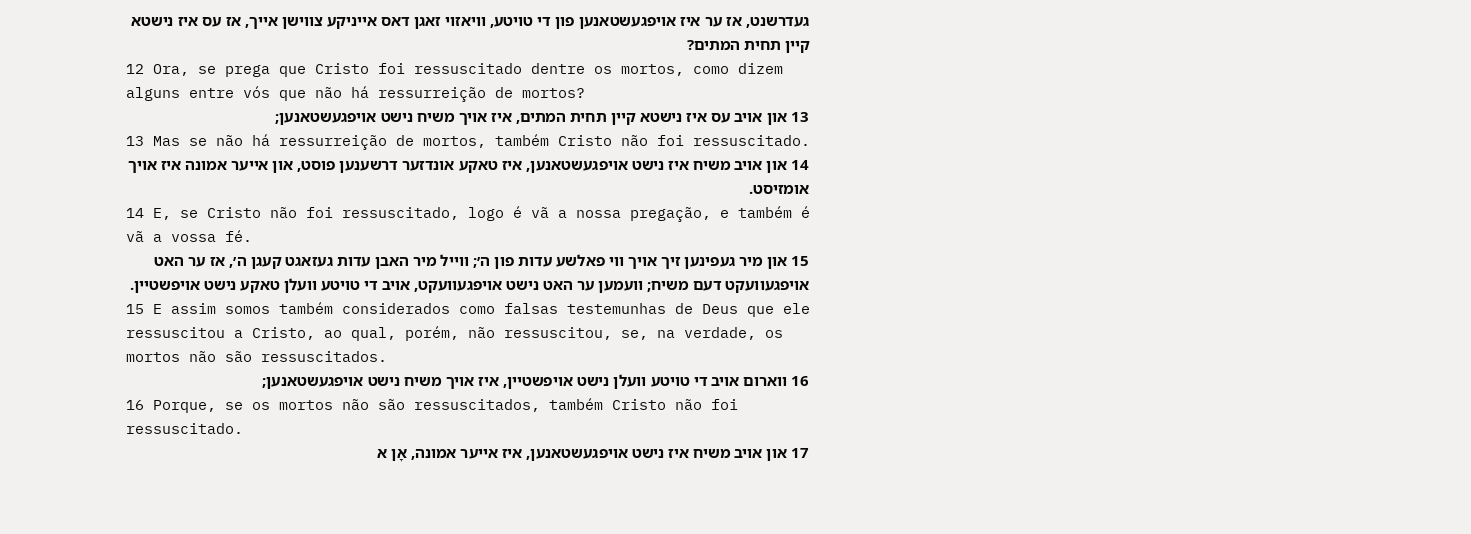געדרשנט, אז ער איז אויפגעשטאנען פון די טויטע, וויאזוי זאגן דאס אייניקע צווישן אייך, אז עס איז נישטא קיין תחית המתים?
12 Ora, se prega que Cristo foi ressuscitado dentre os mortos, como dizem alguns entre vós que não há ressurreição de mortos?
13 און אויב עס איז נישטא קיין תחית המתים, איז אויך משיח נישט אויפגעשטאנען;
13 Mas se não há ressurreição de mortos, também Cristo não foi ressuscitado.
14 און אויב משיח איז נישט אויפגעשטאנען, איז טאקע אונדזער דרשענען פוסט, און אייער אמונה איז אויך אומזיסט.
14 E, se Cristo não foi ressuscitado, logo é vã a nossa pregação, e também é vã a vossa fé.
15 און מיר געפינען זיך אויך ווי פאלשע עדות פון ה׳; ווייל מיר האבן עדות געזאגט קעגן ה׳, אז ער האט אויפגעוועקט דעם משיח; וועמען ער האט נישט אויפגעוועקט, אויב די טויטע וועלן טאקע נישט אויפשטיין.
15 E assim somos também considerados como falsas testemunhas de Deus que ele ressuscitou a Cristo, ao qual, porém, não ressuscitou, se, na verdade, os mortos não são ressuscitados.
16 ווארום אויב די טויטע וועלן נישט אויפשטיין, איז אויך משיח נישט אויפגעשטאנען;
16 Porque, se os mortos não são ressuscitados, também Cristo não foi ressuscitado.
17 און אויב משיח איז נישט אויפגעשטאנען, איז אייער אמונה, אָן א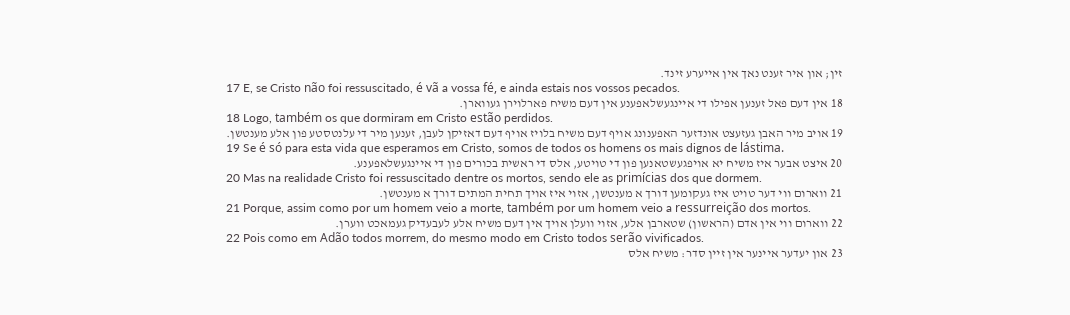זין; און איר זענט נאך אין אייערע זינד.
17 E, se Cristo não foi ressuscitado, é vã a vossa fé, e ainda estais nos vossos pecados.
18 אין דעם פאל זענען אפילו די איינגעשלאפענע אין דעם משיח פארלוירן געווארן.
18 Logo, também os que dormiram em Cristo estão perdidos.
19 אויב מיר האבן געזעצט אונדזער האפענונג אויף דעם משיח בלויז אויף דעם דאזיקן לעבן, זענען מיר די עלנטסטע פון אלע מענטשן.
19 Se é só para esta vida que esperamos em Cristo, somos de todos os homens os mais dignos de lástima.
20 איצט אבער איז משיח יא אויפגעשטאנען פון די טויטע, אלס די ראשית בכורים פון די איינגעשלאפענע.
20 Mas na realidade Cristo foi ressuscitado dentre os mortos, sendo ele as primícias dos que dormem.
21 ווארום ווי דער טויט איז געקומען דורך א מענטשן, אזוי איז אויך תחית המתים דורך א מענטשן.
21 Porque, assim como por um homem veio a morte, também por um homem veio a ressurreição dos mortos.
22 ווארום ווי אין אדם (הראשון) שטארבן אלע, אזוי וועלן אויך אין דעם משיח אלע לעבעדיק געמאכט ווערן.
22 Pois como em Adão todos morrem, do mesmo modo em Cristo todos serão vivificados.
23 און יעדער איינער אין זיין סדר: משיח אלס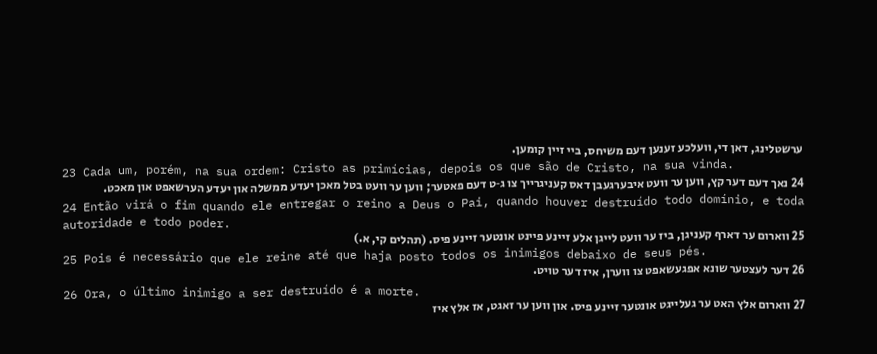ערשטלינג, דאן די, וועלכע זענען דעם משיחס, ביי זיין קומען.
23 Cada um, porém, na sua ordem: Cristo as primícias, depois os que são de Cristo, na sua vinda.
24 נאך דעם דער קץ, ווען ער וועט איבערגעבן דאס קעניגרייך צו ג‑ט דעם פאטער; ווען ער וועט בטל מאכן יעדע ממשלה און יעדע הערשאפט און מאכט.
24 Então virá o fim quando ele entregar o reino a Deus o Pai, quando houver destruído todo domínio, e toda autoridade e todo poder.
25 ווארום ער דארף קעניגן, ביז ער וועט לייגן אלע זיינע פיינט אונטער זיינע פיס. (תהלים קי, א.)
25 Pois é necessário que ele reine até que haja posto todos os inimigos debaixo de seus pés.
26 דער לעצטער שונא אפגעשאפט צו ווערן, איז דער טויט.
26 Ora, o último inimigo a ser destruído é a morte.
27 ווארום אלץ האט ער געלייגט אונטער זיינע פיס. און ווען ער זאגט, אז אלץ איז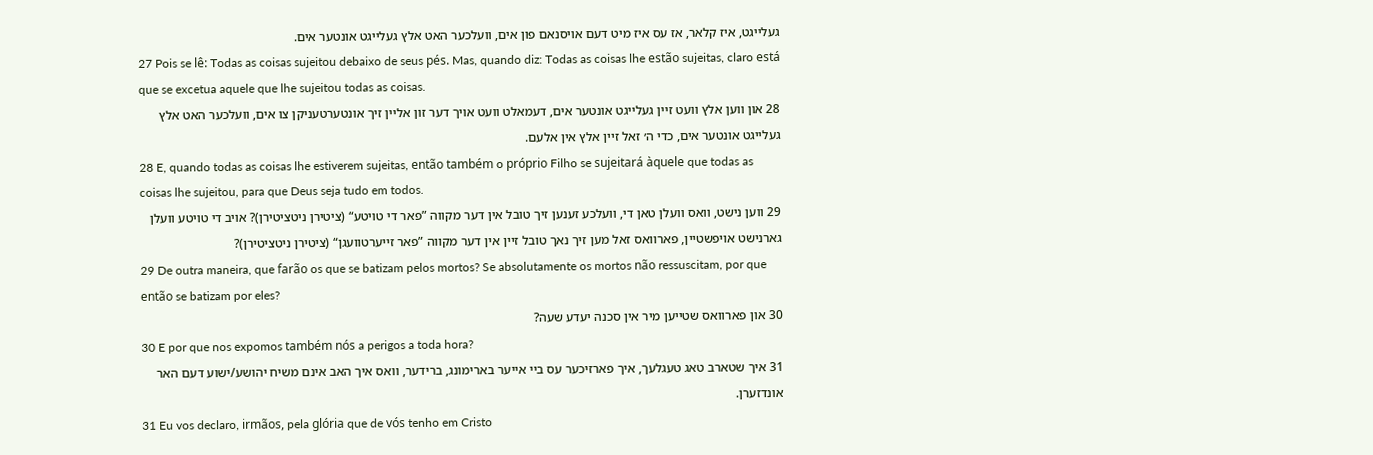געלייגט, איז קלאר, אז עס איז מיט דעם אויסנאם פון אים, וועלכער האט אלץ געלייגט אונטער אים.
27 Pois se lê: Todas as coisas sujeitou debaixo de seus pés. Mas, quando diz: Todas as coisas lhe estão sujeitas, claro está que se excetua aquele que lhe sujeitou todas as coisas.
28 און ווען אלץ וועט זיין געלייגט אונטער אים, דעמאלט וועט אויך דער זון אליין זיך אונטערטעניקן צו אים, וועלכער האט אלץ געלייגט אונטער אים, כדי ה׳ זאל זיין אלץ אין אלעם.
28 E, quando todas as coisas lhe estiverem sujeitas, então também o próprio Filho se sujeitará àquele que todas as coisas lhe sujeitou, para que Deus seja tudo em todos.
29 ווען נישט, וואס וועלן טאן די, וועלכע זענען זיך טובל אין דער מקווה ”פאר די טויטע“ (ציטירן ניטציטירן)? אויב די טויטע וועלן גארנישט אויפשטיין, פארוואס זאל מען זיך נאך טובל זיין אין דער מקווה ”פאר זייערטוועגן“ (ציטירן ניטציטירן)?
29 De outra maneira, que farão os que se batizam pelos mortos? Se absolutamente os mortos não ressuscitam, por que então se batizam por eles?
30 און פארוואס שטייען מיר אין סכנה יעדע שעה?
30 E por que nos expomos também nós a perigos a toda hora?
31 איך שטארב טאג טעגלעך, איך פארזיכער עס ביי אייער בארימונג, ברידער, וואס איך האב אינם משיח יהושע/ישוע דעם האר אונדזערן.
31 Eu vos declaro, irmãos, pela glória que de vós tenho em Cristo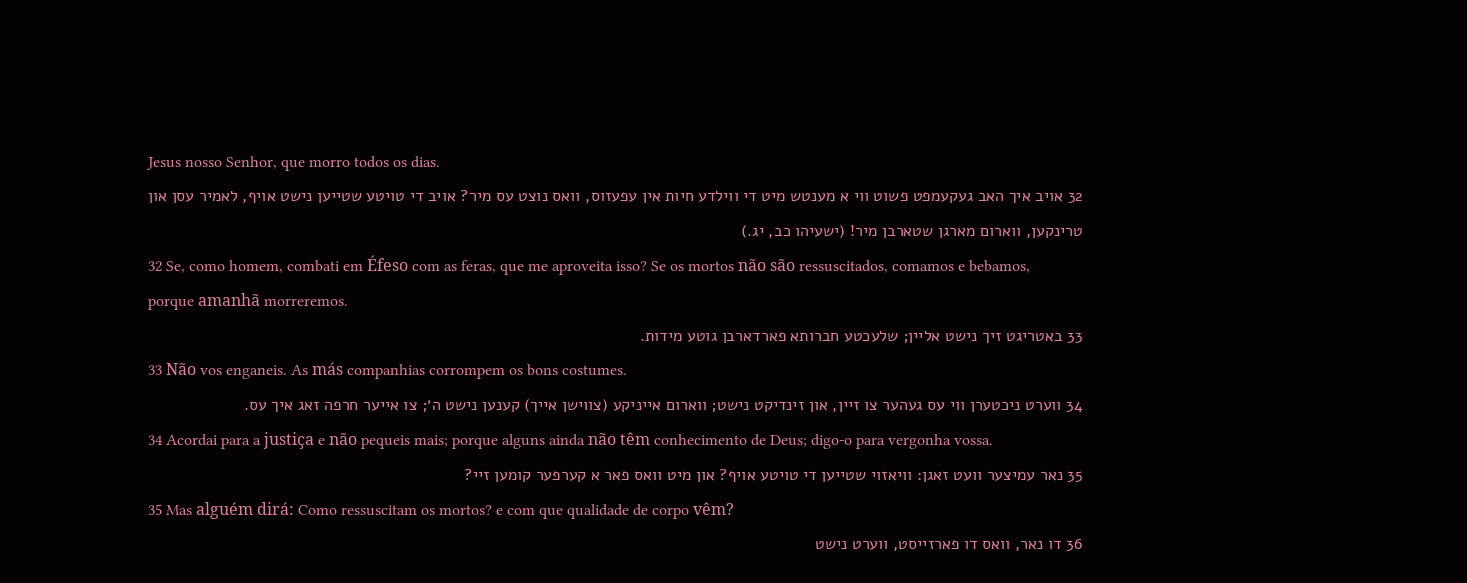Jesus nosso Senhor, que morro todos os dias.
32 אויב איך האב געקעמפט פשוט ווי א מענטש מיט די ווילדע חיות אין עפעזוס, וואס נוצט עס מיר? אויב די טויטע שטייען נישט אויף, לאמיר עסן און טרינקען, ווארום מארגן שטארבן מיר! (ישעיהו כב, יג.)
32 Se, como homem, combati em Éfeso com as feras, que me aproveita isso? Se os mortos não são ressuscitados, comamos e bebamos, porque amanhã morreremos.
33 באטריגט זיך נישט אליין; שלעכטע חברותא פארדארבן גוטע מידות.
33 Não vos enganeis. As más companhias corrompem os bons costumes.
34 ווערט ניכטערן ווי עס געהער צו זיין, און זינדיקט נישט; ווארום אייניקע (צווישן אייך) קענען נישט ה׳; צו אייער חרפה זאג איך עס.
34 Acordai para a justiça e não pequeis mais; porque alguns ainda não têm conhecimento de Deus; digo-o para vergonha vossa.
35 נאר עמיצער וועט זאגן: וויאזוי שטייען די טויטע אויף? און מיט וואס פאר א קערפער קומען זיי?
35 Mas alguém dirá: Como ressuscitam os mortos? e com que qualidade de corpo vêm?
36 דו נאר, וואס דו פארזייסט, ווערט נישט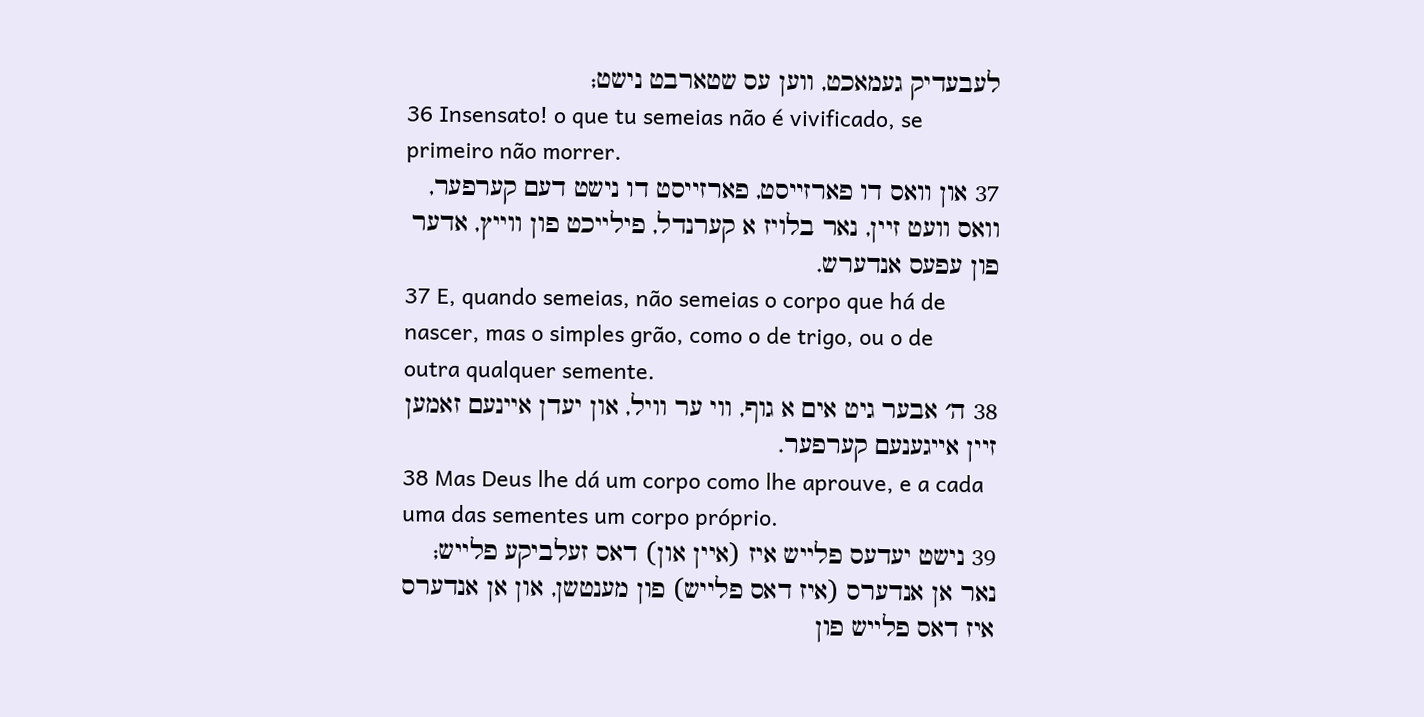לעבעדיק געמאכט, ווען עס שטארבט נישט;
36 Insensato! o que tu semeias não é vivificado, se primeiro não morrer.
37 און וואס דו פארזייסט, פארזייסט דו נישט דעם קערפער, וואס וועט זיין, נאר בלויז א קערנדל, פילייכט פון ווייץ, אדער פון עפעס אנדערש.
37 E, quando semeias, não semeias o corpo que há de nascer, mas o simples grão, como o de trigo, ou o de outra qualquer semente.
38 ה׳ אבער גיט אים א גוף, ווי ער וויל, און יעדן איינעם זאמען זיין אייגענעם קערפער.
38 Mas Deus lhe dá um corpo como lhe aprouve, e a cada uma das sementes um corpo próprio.
39 נישט יעדעס פלייש איז (איין און) דאס זעלביקע פלייש; נאר אן אנדערס (איז דאס פלייש) פון מענטשן, און אן אנדערס איז דאס פלייש פון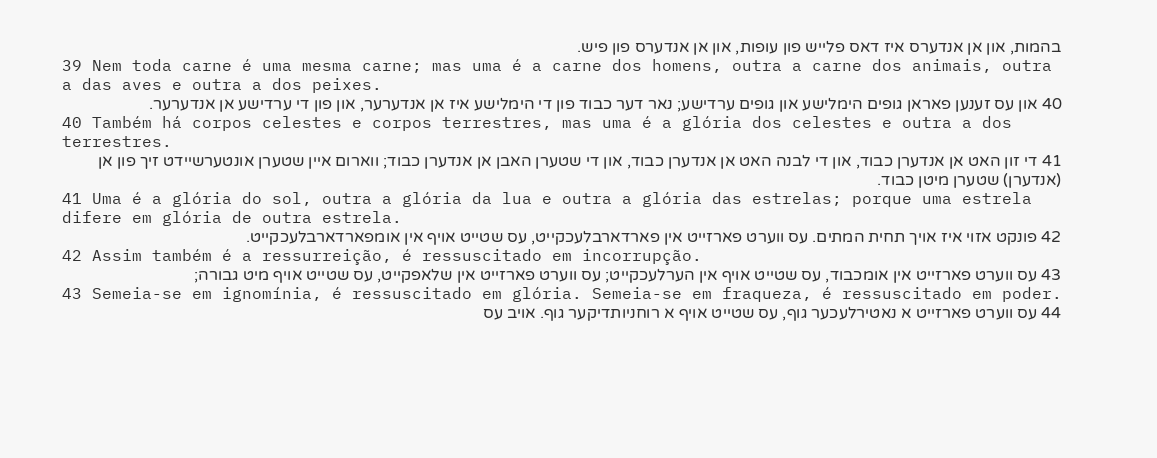בהמות, און אן אנדערס איז דאס פלייש פון עופות, און אן אנדערס פון פיש.
39 Nem toda carne é uma mesma carne; mas uma é a carne dos homens, outra a carne dos animais, outra a das aves e outra a dos peixes.
40 און עס זענען פאראן גופים הימלישע און גופים ערדישע; נאר דער כבוד פון די הימלישע איז אן אנדערער, און פון די ערדישע אן אנדערער.
40 Também há corpos celestes e corpos terrestres, mas uma é a glória dos celestes e outra a dos terrestres.
41 די זון האט אן אנדערן כבוד, און די לבנה האט אן אנדערן כבוד, און די שטערן האבן אן אנדערן כבוד; ווארום איין שטערן אונטערשיידט זיך פון אן (אנדערן) שטערן מיטן כבוד.
41 Uma é a glória do sol, outra a glória da lua e outra a glória das estrelas; porque uma estrela difere em glória de outra estrela.
42 פונקט אזוי איז אויך תחית המתים. עס ווערט פארזייט אין פארדארבלעכקייט, עס שטייט אויף אין אומפארדארבלעכקייט.
42 Assim também é a ressurreição, é ressuscitado em incorrupção.
43 עס ווערט פארזייט אין אומכבוד, עס שטייט אויף אין הערלעכקייט; עס ווערט פארזייט אין שלאפקייט, עס שטייט אויף מיט גבורה;
43 Semeia-se em ignomínia, é ressuscitado em glória. Semeia-se em fraqueza, é ressuscitado em poder.
44 עס ווערט פארזייט א נאטירלעכער גוף, עס שטייט אויף א רוחניותדיקער גוף. אויב עס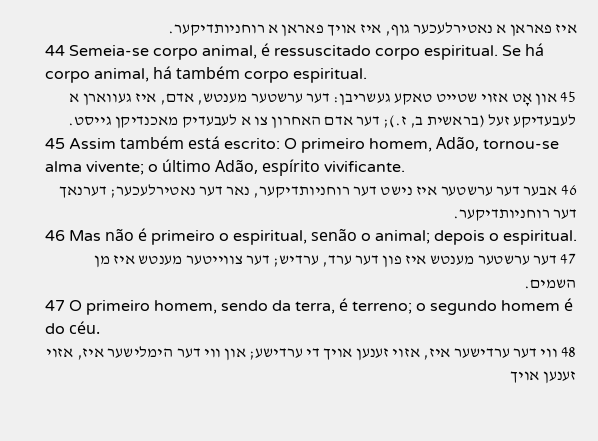איז פאראן א נאטירלעכער גוף, איז אויך פאראן א רוחניותדיקער.
44 Semeia-se corpo animal, é ressuscitado corpo espiritual. Se há corpo animal, há também corpo espiritual.
45 און אָט אזוי שטייט טאקע געשריבן: דער ערשטער מענטש, אדם, איז געווארן א לעבעדיקע זעל (בראשית ב, ז.); דער אדם האחרון צו א לעבעדיק מאכנדיקן גייסט.
45 Assim também está escrito: O primeiro homem, Adão, tornou-se alma vivente; o último Adão, espírito vivificante.
46 אבער דער ערשטער איז נישט דער רוחניותדיקער, נאר דער נאטירלעכער; דערנאך דער רוחניותדיקער.
46 Mas não é primeiro o espiritual, senão o animal; depois o espiritual.
47 דער ערשטער מענטש איז פון דער ערד, ערדיש; דער צווייטער מענטש איז מן השמים.
47 O primeiro homem, sendo da terra, é terreno; o segundo homem é do céu.
48 ווי דער ערדישער איז, אזוי זענען אויך די ערדישע; און ווי דער הימלישער איז, אזוי זענען אויך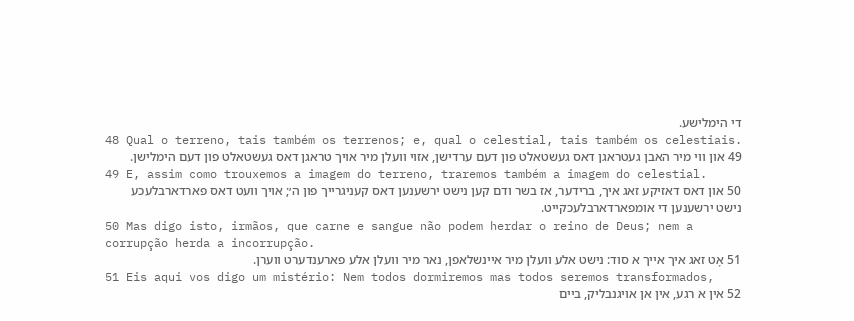די הימלישע.
48 Qual o terreno, tais também os terrenos; e, qual o celestial, tais também os celestiais.
49 און ווי מיר האבן געטראגן דאס געשטאלט פון דעם ערדישן, אזוי וועלן מיר אויך טראגן דאס געשטאלט פון דעם הימלישן.
49 E, assim como trouxemos a imagem do terreno, traremos também a imagem do celestial.
50 און דאס דאזיקע זאג איך, ברידער, אז בשר ודם קען נישט ירשענען דאס קעניגרייך פון ה׳; אויך וועט דאס פארדארבלעכע נישט ירשענען די אומפארדארבלעכקייט.
50 Mas digo isto, irmãos, que carne e sangue não podem herdar o reino de Deus; nem a corrupção herda a incorrupção.
51 אָט זאג איך אייך א סוד: נישט אלע וועלן מיר איינשלאפן, נאר מיר וועלן אלע פארענדערט ווערן.
51 Eis aqui vos digo um mistério: Nem todos dormiremos mas todos seremos transformados,
52 אין א רגע, אין אן אויגנבליק, ביים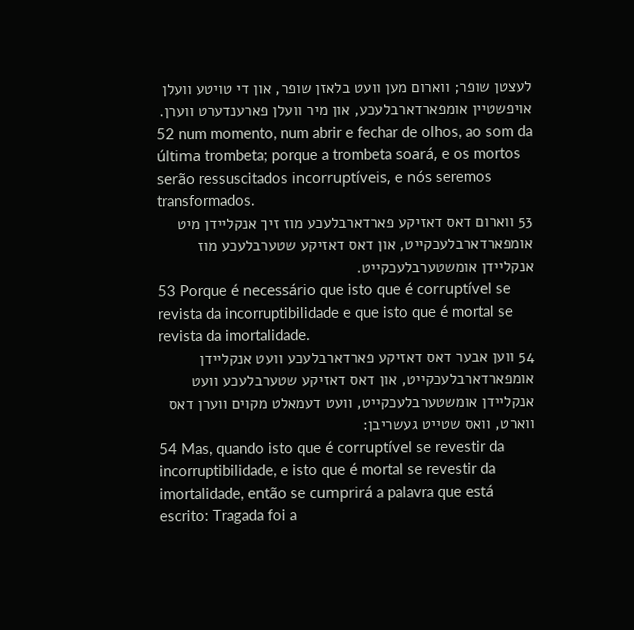לעצטן שופר; ווארום מען וועט בלאזן שופר, און די טויטע וועלן אויפשטיין אומפארדארבלעכע, און מיר וועלן פארענדערט ווערן.
52 num momento, num abrir e fechar de olhos, ao som da última trombeta; porque a trombeta soará, e os mortos serão ressuscitados incorruptíveis, e nós seremos transformados.
53 ווארום דאס דאזיקע פארדארבלעכע מוז זיך אנקליידן מיט אומפארדארבלעכקייט, און דאס דאזיקע שטערבלעכע מוז אנקליידן אומשטערבלעכקייט.
53 Porque é necessário que isto que é corruptível se revista da incorruptibilidade e que isto que é mortal se revista da imortalidade.
54 ווען אבער דאס דאזיקע פארדארבלעכע וועט אנקליידן אומפארדארבלעכקייט, און דאס דאזיקע שטערבלעכע וועט אנקליידן אומשטערבלעכקייט, וועט דעמאלט מקוים ווערן דאס ווארט, וואס שטייט געשריבן:
54 Mas, quando isto que é corruptível se revestir da incorruptibilidade, e isto que é mortal se revestir da imortalidade, então se cumprirá a palavra que está escrito: Tragada foi a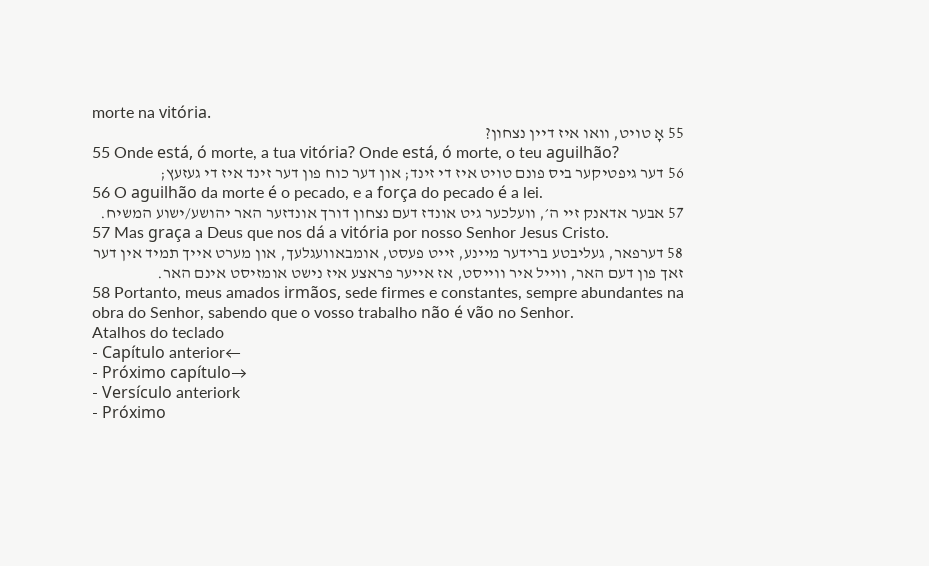morte na vitória.
55 אָ טויט, וואו איז דיין נצחון?
55 Onde está, ó morte, a tua vitória? Onde está, ó morte, o teu aguilhão?
56 דער גיפטיקער ביס פונם טויט איז די זינד; און דער כוח פון דער זינד איז די געזעץ;
56 O aguilhão da morte é o pecado, e a força do pecado é a lei.
57 אבער אדאנק זיי ה׳, וועלכער גיט אונדז דעם נצחון דורך אונדזער האר יהושע/ישוע המשיח.
57 Mas graça a Deus que nos dá a vitória por nosso Senhor Jesus Cristo.
58 דערפאר, געליבטע ברידער מיינע, זייט פעסט, אומבאוועגלעך, און מערט אייך תמיד אין דער זאך פון דעם האר, ווייל איר ווייסט, אז אייער פראצע איז נישט אומזיסט אינם האר.
58 Portanto, meus amados irmãos, sede firmes e constantes, sempre abundantes na obra do Senhor, sabendo que o vosso trabalho não é vão no Senhor.
Atalhos do teclado
- Capítulo anterior←
- Próximo capítulo→
- Versículo anteriork
- Próximo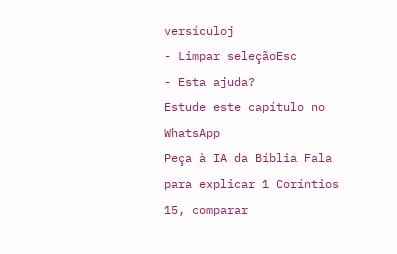versículoj
- Limpar seleçãoEsc
- Esta ajuda?
Estude este capítulo no WhatsApp
Peça à IA da Bíblia Fala para explicar 1 Coríntios 15, comparar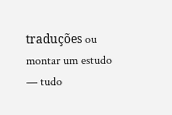traduções ou montar um estudo — tudo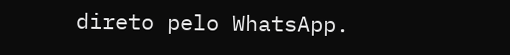direto pelo WhatsApp.